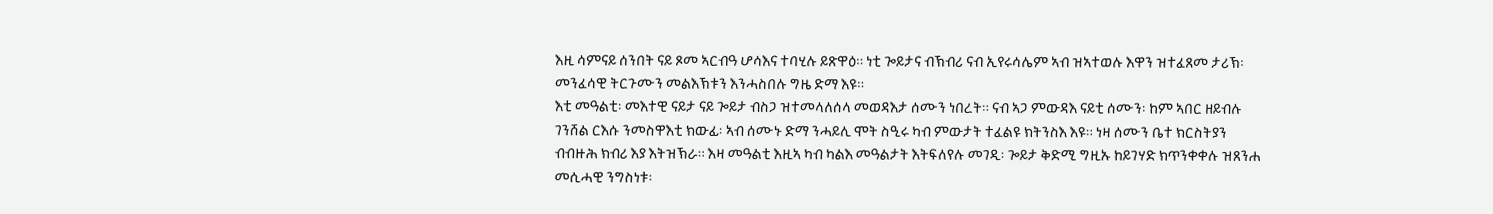እዚ ሳምናይ ሰንበት ናይ ጾመ ኣርብዓ ሆሳእና ተባሂሉ ይጽዋዕ። ነቲ ጐይታና ብኽብሪ ናብ ኢየሩሳሌም ኣብ ዝኣተወሉ እዋን ዝተፈጸመ ታሪኽ፡ መንፈሳዊ ትርጉሙን መልእኽቱን እንሓስበሉ ግዜ ድማ እዩ።
እቲ መዓልቲ፡ መእተዊ ናይታ ናይ ጐይታ ብስጋ ዝተመላለሰላ መወዳእታ ሰሙን ነበረት። ናብ ኣጋ ምውዳእ ናይቲ ሰሙን፡ ከም ኣበር ዘይብሉ ገንሸል ርእሱ ንመስዋእቲ ክውፊ፡ ኣብ ሰሙኑ ድማ ንሓይሊ ሞት ስዒሩ ካብ ምውታት ተፈልዩ ክትንስእ እዩ። ነዛ ሰሙን ቤተ ክርስትያን ብብዙሕ ክብሪ እያ እትዝኽራ። እዛ መዓልቲ እዚኣ ካብ ካልእ መዓልታት እትፍለየሉ መገዲ፡ ጐይታ ቅድሚ ግዚኡ ከይገሃድ ክጥንቀቀሉ ዝጸንሐ መሲሓዊ ንግስነቱ፡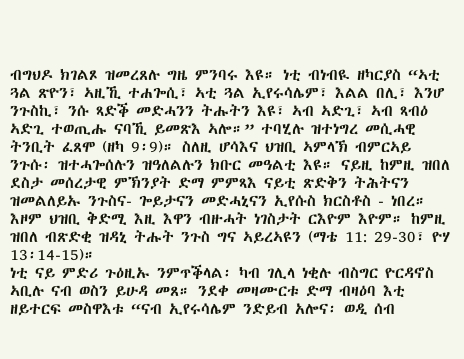ብግህዶ ክገልጾ ዝመረጸሉ ግዜ ምንባሩ እዩ። ነቲ ብነብዪ ዘካርያስ “ኣቲ ጓል ጽዮን፣ ኣዚኺ ተሐጐሲ፣ ኣቲ ጓል ኢየሩሳሌም፣ እልል በሊ፣ እንሆ ንጉስኪ፣ ንሱ ጻድቕ መድሓንን ትሑትን እዩ፣ ኣብ ኣድጊ፣ ኣብ ጻብዕ ኣድጊ ተወጢሑ ናባኺ ይመጽእ ኣሎ።” ተባሂሉ ዝተነግረ መሲሓዊ ትንቢት ፈጸሞ (ዘካ 9፡9)። ስለዚ ሆሳእና ህዝቢ ኣምላኽ ብምርኣይ ንጉሱ፡ ዝተሓጐሰሉን ዝዓለልሉን ክቡር መዓልቲ እዩ። ናይዚ ከምዚ ዝበለ ደስታ መሰረታዊ ምኽንያት ድማ ምምጻእ ናይቲ ጽድቅን ትሕትናን ዝመልለይኡ ንጉስና- ጐይታናን መድሓኒናን ኢየሱስ ክርስቶስ - ነበረ። እዞም ህዝቢ ቅድሚ እዚ እዋን ብዙሓት ነገስታት ርእዮም እዮም። ከምዚ ዝበለ ብጽድቂ ዝዳኒ ትሑት ንጉስ ግና ኣይረኣዩን (ማቴ 11: 29-30፣ ዮሃ 13፡14-15)።
ነቲ ናይ ምድሪ ጉዕዚኡ ንምጥቕላል፡ ካብ ገሊላ ነቂሉ ብስግር ዮርዳኖስ ኣቢሉ ናብ ወስን ይሁዳ መጸ። ንደቀ መዛሙርቱ ድማ ብዛዕባ እቲ ዘይተርፍ መስዋእቱ “ናብ ኢየሩሳሌም ንድይብ አሎና፡ ወዲ ሰብ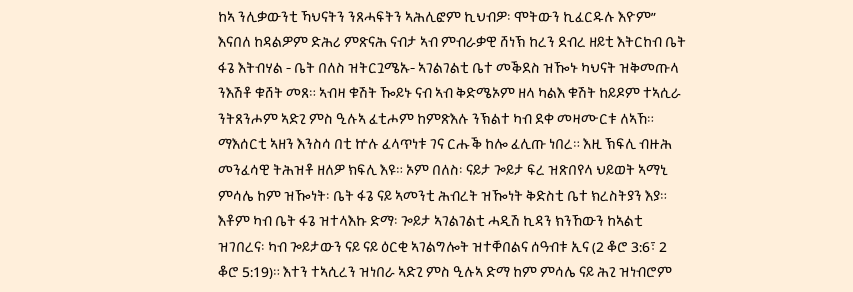ከኣ ንሊቃውንቲ ኻህናትን ንጸሓፍትን ኣሕሊፎም ኪህብዎ፡ ሞትውን ኪፈርዱሉ እዮም” እናበለ ከዳልዎም ድሕሪ ምጽናሕ ናብታ ኣብ ምብራቃዊ ሸነኽ ከረን ደብረ ዘይቲ እትርከብ ቤት ፋጌ እትብሃል - ቤት በለስ ዝትርጓሜኡ- ኣገልገልቲ ቤተ መቕደስ ዝዀኑ ካህናት ዝቅመጡላ ንእሽቶ ቁሸት መጸ። ኣብዛ ቁሽት ዀይኑ ናብ ኣብ ቅድሜኦም ዘላ ካልእ ቁሽት ከይዶም ተኣሲራ ንትጸንሖም ኣድጊ ምስ ዒሉኣ ፈቲሖም ከምጽእሉ ንኽልተ ካብ ደቀ መዛሙርቱ ለኣኸ። ማእሰርቲ ኣዘን እንስሳ በቲ ኵሉ ፈላጥነቱ ገና ርሑቕ ከሎ ፈሊጡ ነበረ። እዚ ኽፍሊ ብዙሕ መንፈሳዊ ትሕዝቶ ዘለዎ ክፍሊ እዩ። ኦም በለስ፡ ናይታ ጐይታ ፍረ ዝጽበየላ ህይወት ኣማኒ ምሳሌ ከም ዝዀነት፡ ቤት ፋጌ ናይ ኣመንቲ ሕብረት ዝዀነት ቅድስቲ ቤተ ክረስትያን እያ። እቶም ካብ ቤት ፋጌ ዝተላእኩ ድማ፡ ጐይታ ኣገልገልቲ ሓዲሽ ኪዳን ክንኸውን ከኣልቲ ዝገበረና፡ ካብ ጐይታውን ናይ ናይ ዕርቂ ኣገልግሎት ዝተቐበልና ሰዓብቱ ኢና (2 ቆሮ 3:6፣ 2 ቆሮ 5:19)። እተን ተኣሲረን ዝነበራ ኣድጊ ምስ ዒሉኣ ድማ ከም ምሳሌ ናይ ሕጊ ዝነብሮም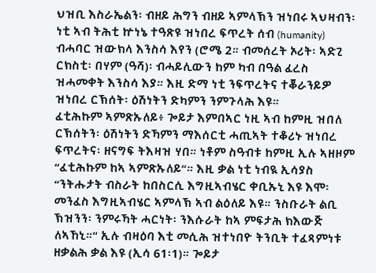ህዝቢ እስራኤልን፡ ብዘይ ሕግን ብዘይ ኣምላኽን ዝነበሩ ኣህዛብን፡ ነቲ ኣብ ትሕቲ ኵነኔ ተዓጽዩ ዝነበረ ፍጥረት ሰብ (humanity) ብሓባር ዝውክላ እንስሳ እየን (ሮሜ 2። ብመሰረት ኦሪት፡ ኣድጊ ርክስቲ፡ በሃም (ዓሻ)፡ ብሓይሊውን ከም ካብ በዓል ፈረስ ዝሓመቀት እንስሳ እያ። እዚ ድማ ነቲ ንፍጥረትና ተቖራንይዎ ዝነበረ ርኽሰት፡ ዕሽነትን ድካምን ንምጉላሕ እዩ።
ፈቲሕኩም ኣምጽኡለይ፥ ጐይታ እምበኣር ነዚ ኣብ ከምዚ ዝበለ ርኽሰትን፡ ዕሽነትን ድኻምን ማእሰርቲ ሓጢኣት ተቆሪኑ ዝነበረ ፍጥረትና፡ ዘናግፍ ትእዛዝ ሃበ። ነቶም ስዓብቱ ከምዚ ኢሉ ኣዘዞም “ፈቲሕኩም ከኣ ኣምጽኡለይ”። እዚ ቃል ነቲ ነብዪ ኢሳያስ “ንትሑታት ብስራት ከበስርሲ እግዚኣብሄር ቀቢኡኒ እዩ እሞ፡ መንፈስ እግዚኣብሄር ኣምላኽ ኣብ ልዕለይ እዩ። ንስቡራት ልቢ ኽዝንን፡ ንምሩኻት ሓርነት፡ ንእሱራት ከኣ ምፍታሕ ክእውጅ ለኣኸኒ።” ኢሉ ብዛዕባ እቲ መሲሕ ዝተነበዮ ትንቢት ተፈጻምነቱ ዘቃልሕ ቃል እዩ (ኢሳ 61፡1)። ጐይታ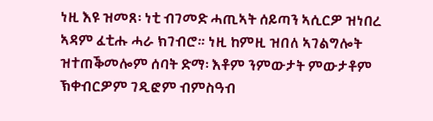ነዚ እዩ ዝመጸ፡ ነቲ ብገመድ ሓጢኣት ሰይጣን ኣሲርዎ ዝነበረ ኣዳም ፈቲሑ ሓራ ክገብሮ። ነዚ ከምዚ ዝበለ ኣገልግሎት ዝተጠቕመሎም ሰባት ድማ፡ እቶም ንምውታት ምውታቶም ኽቀብርዎም ገዲፎም ብምስዓብ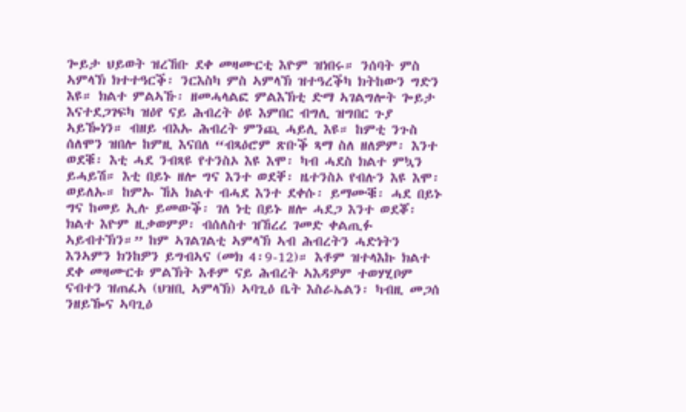ጐይታ ህይወት ዝረኸቡ ደቀ መዛሙርቲ እዮም ዝነበሩ። ንሰባት ምስ ኣምላኽ ክተተዓርቕ፡ ንርእስካ ምስ ኣምላኽ ዝተዓረቕካ ክትከውን ግድን እዩ። ክልተ ምልኣኹ፡ ዘመሓላልፎ ምልእኽቲ ድማ ኣገልግሎት ጐይታ እናተደጋገፍካ ዝዕየ ናይ ሕብረት ዕዩ እምበር ብግሊ ዝግበር ጉያ ኣይዀነን። ብዘይ ብእኡ ሕብረት ምንጪ ሓይሊ እዩ። ከምቲ ንጉስ ሰለሞን ዝበሎ ከምዚ እናበለ “ብጻዕሮም ጽቡቕ ጻማ ስለ ዘለዎም፡ እንተ ወደቑ፡ እቲ ሓደ ንብጻዩ የተንስኦ እዩ እሞ፡ ካብ ሓደስ ክልተ ምኳን ይሓይሽ። እቲ በይኑ ዘሎ ግና እንተ ወደቐ፡ ዜተንስኦ የብሉን እዩ እሞ፡ ወይለኡ። ከምኡ ኸአ ክልተ ብሓደ እንተ ደቀሱ፡ ይማሙቑ፡ ሓደ በይኑ ግና ከመይ ኢሉ ይመውቕ፡ ገለ ነቲ በይኑ ዘሎ ሓደጋ እንተ ወደቖ፡ ክልተ እዮም ዚቃወምዎ፡ ብሰለስተ ዝኸረረ ገመድ ቀልጢፉ ኣይብተኽን።” ከም ኣገልገልቲ ኣምላኽ ኣብ ሕብረትን ሓድነትን እንኣምን ክንከዎን ይግብኣና (መክ 4፡9-12)። እቶም ዝተላእኩ ክልተ ደቀ መዛሙርቱ ምልኽት እቶም ናይ ሕብረት ኣእዳዎም ተወሃሂቦም ናብተን ዝጠፈኣ (ህዝቢ ኣምላኽ) ኣባጊዕ ቤት እስራኤልን፡ ካብዚ መጋሰ ንዘይዀና ኣባጊዕ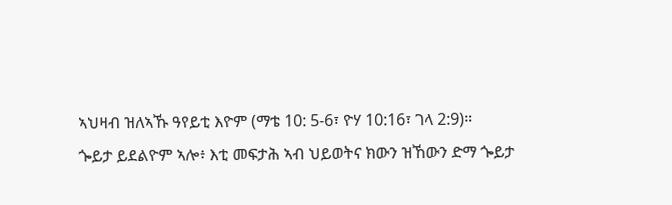ኣህዛብ ዝለኣኹ ዓየይቲ እዮም (ማቴ 10: 5-6፣ ዮሃ 10:16፣ ገላ 2:9)።
ጐይታ ይደልዮም ኣሎ፥ እቲ መፍታሕ ኣብ ህይወትና ክውን ዝኸውን ድማ ጐይታ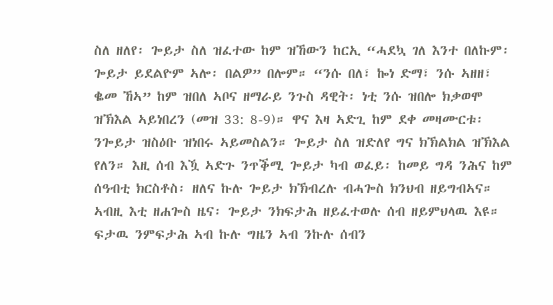ስለ ዘለየ፡ ጐይታ ስለ ዝፈተው ከም ዝኸውን ከርኢ “ሓደኳ ገለ እንተ በለኩም፡ ጐይታ ይደልዮም ኣሎ፡ በልዎ” በሎም። “ንሱ በለ፣ ኰነ ድማ፣ ንሱ ኣዘዘ፣ ቈመ ኸኣ” ከም ዝበለ ኣቦና ዘማራይ ንጉስ ዳዊት፡ ነቲ ንሱ ዝበሎ ክቃወሞ ዝኽእል ኣይነበረን (መዝ 33: 8-9)። ዋና እዛ ኣድጊ ከም ደቀ መዛሙርቱ፡ ንጐይታ ዝስዕቡ ዝነበሩ ኣይመስልን። ጐይታ ስለ ዝድለየ ግና ክኽልክል ዝኽእል የለን። እዚ ሰብ እዃ ኣድጉ ንጥቕሚ ጐይታ ካብ ወፈይ፡ ከመይ ግዳ ንሕና ከም ሰዓብቲ ክርስቶስ፡ ዘለና ኩሉ ጐይታ ክኽብረሉ ብሓጐስ ክንህብ ዘይግብኣና። ኣብዚ እቲ ዘሐጐስ ዜና፡ ጐይታ ንክፍታሕ ዘይፈተወሉ ሰብ ዘይምህላዉ እዩ። ፍታዉ ንምፍታሕ ኣብ ኩሉ ግዜን ኣብ ንኩሉ ሰብን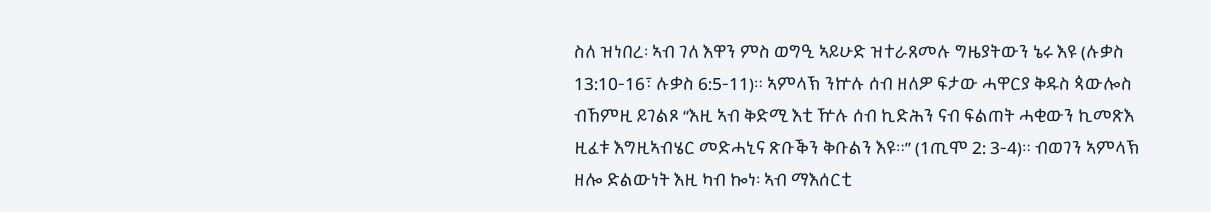ስለ ዝነበረ፡ ኣብ ገለ እዋን ምስ ወግዒ ኣይሁድ ዝተራጸመሉ ግዜያትውን ኔሩ እዩ (ሉቃስ 13:10-16፣ ሉቃስ 6:5-11)። ኣምላኽ ንኵሉ ሰብ ዘለዎ ፍታው ሓዋርያ ቅዱስ ጳውሎስ ብኸምዚ ይገልጾ “እዚ ኣብ ቅድሚ እቲ ዅሉ ሰብ ኪድሕን ናብ ፍልጠት ሓቂውን ኪመጽእ ዚፈቱ እግዚኣብሄር መድሓኒና ጽቡቕን ቅቡልን እዩ።” (1ጢሞ 2: 3-4)። ብወገን ኣምላኽ ዘሎ ድልውነት እዚ ካብ ኰነ፡ ኣብ ማእሰርቲ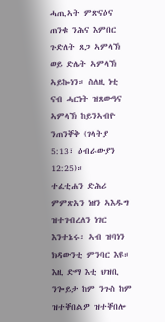ሓጢኣት ምጽናዕና ጠንቁ ንሕና እምበር ጉድለት ጸጋ ኣምላኽ ወይ ድሌት ኣምላኽ ኣይኰነን። ስለዚ ነቲ ናብ ሓርነት ዝጸውዓና ኣምላኽ ከይንኣብዮ ንጠንቐቅ (ገላትያ 5:13፣ ዕብራውያን 12:25)።
ተፈቲሐን ድሕሪ ምምጽአን ነዘን ኣእዱግ ዝተገብረለን ነገር እንተኔሩ፡ ኣብ ዝባነን ክዳውንቲ ምንባር እዩ። እዚ ድማ እቲ ህዝቢ ንጐይታ ከም ንጉስ ከም ዝተቐበልዎ ዝተቐበሎ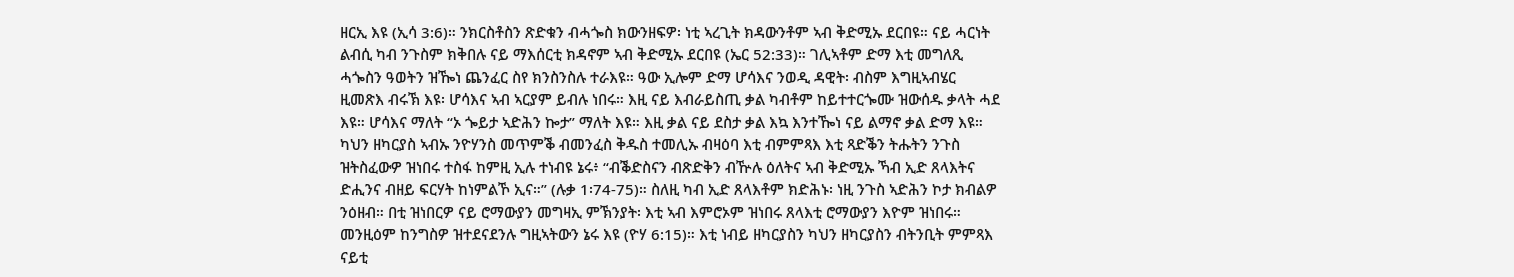ዘርኢ እዩ (ኢሳ 3:6)። ንክርስቶስን ጽድቁን ብሓጐስ ክውንዘፍዎ፡ ነቲ ኣረጊት ክዳውንቶም ኣብ ቅድሚኡ ደርበዩ። ናይ ሓርነት ልብሲ ካብ ንጉስም ክቅበሉ ናይ ማእሰርቲ ክዳኖም ኣብ ቅድሚኡ ደርበዩ (ኤር 52:33)። ገሊኣቶም ድማ እቲ መግለጺ ሓጐስን ዓወትን ዝዀነ ጨንፈር ስየ ክንስንስሉ ተራእዩ። ዓው ኢሎም ድማ ሆሳእና ንወዲ ዳዊት፡ ብስም እግዚኣብሄር ዚመጽእ ብሩኽ እዩ፡ ሆሳእና ኣብ ኣርያም ይብሉ ነበሩ። እዚ ናይ እብራይስጢ ቃል ካብቶም ከይተተርጐሙ ዝውሰዱ ቃላት ሓደ እዩ። ሆሳእና ማለት “ኦ ጐይታ ኣድሕን ኰታ” ማለት እዩ። እዚ ቃል ናይ ደስታ ቃል እኳ እንተዀነ ናይ ልማኖ ቃል ድማ እዩ። ካህን ዘካርያስ ኣብኡ ንዮሃንስ መጥምቕ ብመንፈስ ቅዱስ ተመሊኡ ብዛዕባ እቲ ብምምጻእ እቲ ጻድቕን ትሑትን ንጉስ ዝትስፈውዎ ዝነበሩ ተስፋ ከምዚ ኢሉ ተነብዩ ኔሩ፥ “ብቕድስናን ብጽድቅን ብዅሉ ዕለትና ኣብ ቅድሚኡ ኻብ ኢድ ጸላእትና ድሒንና ብዘይ ፍርሃት ከነምልኾ ኢና።” (ሉቃ 1፡74-75)። ስለዚ ካብ ኢድ ጸላእቶም ክድሕኑ፡ ነዚ ንጉስ ኣድሕን ኮታ ክብልዎ ንዕዘብ። በቲ ዝነበርዎ ናይ ሮማውያን መግዛኢ ምኽንያት፡ እቲ ኣብ እምሮኦም ዝነበሩ ጸላእቲ ሮማውያን እዮም ዝነበሩ። መንዚዕም ከንግስዎ ዝተደናደንሉ ግዚኣትውን ኔሩ እዩ (ዮሃ 6:15)። እቲ ነብይ ዘካርያስን ካህን ዘካርያስን ብትንቢት ምምጻእ ናይቲ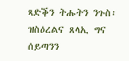ጻድቕን ትሑትን ንጉስ፡ ዝስዕረልና ጸላኢ ግና ሰይጣንን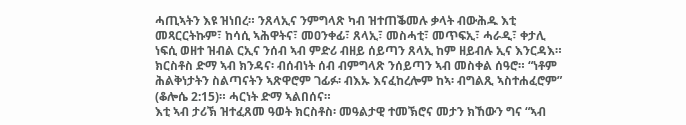ሓጢኣትን እዩ ዝነበረ። ንጸላኢና ንምግላጽ ካብ ዝተጠቕመሉ ቃላት ብውሕዱ እቲ መጻርርትኩም፣ ከሳሲ ኣሕዋትና፣ መዐንቀፊ፣ ጸላኢ፣ መስሓቲ፣ መጥፍኢ፣ ሓራዲ፣ ቀታሊ ነፍሲ ወዘተ ዝብል ርኢና ንሰብ ኣብ ምድሪ ብዘይ ሰይጣን ጸላኢ ከም ዘይብሉ ኢና እንርዳእ። ክርስቶስ ድማ ኣብ ክንዳና፡ ብሰብነት ሰብ ብምግላጽ ንሰይጣን ኣብ መስቀል ሰዓሮ። “ነቶም ሕልቅነታትን ስልጣናትን ኣጽዋሮም ገፊፉ፡ ብእኡ እናፈከረሎም ከኣ፡ ብግልጺ ኣስተሐፈሮም” (ቆሎሴ 2:15)። ሓርነት ድማ ኣልበሰና።
እቲ ኣብ ታሪኽ ዝተፈጸመ ዓወት ክርስቶስ፡ መዓልታዊ ተመኽሮና መታን ክኸውን ግና “ኣብ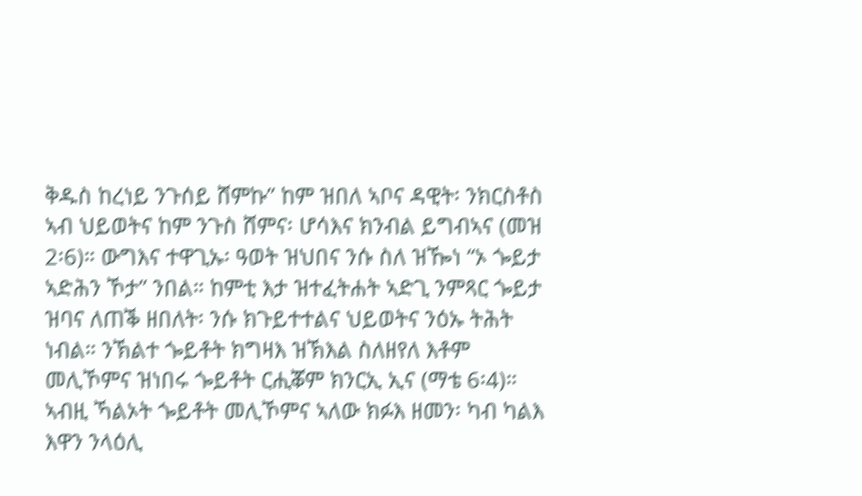ቅዱስ ከረነይ ንጉሰይ ሸምኩ” ከም ዝበለ ኣቦና ዳዊት፡ ንክርስቶስ ኣብ ህይወትና ከም ንጉስ ሸምና፡ ሆሳእና ክንብል ይግብኣና (መዝ 2፡6)። ውግእና ተዋጊኡ፡ ዓወት ዝህበና ንሱ ስለ ዝዀነ “ኦ ጐይታ ኣድሕን ኾታ” ንበል። ከምቲ እታ ዝተፈትሐት ኣድጊ ንምጻር ጐይታ ዝባና ለጠቕ ዘበለት፡ ንሱ ክጉይተተልና ህይወትና ንዕኡ ትሕት ነብል። ንኽልተ ጐይቶት ክግዛእ ዝኽእል ስለዘየለ እቶም መሊኾምና ዝነበሩ ጐይቶት ርሒቖም ክንርኢ ኢና (ማቴ 6፡4)። ኣብዚ ኻልኦት ጐይቶት መሊኾምና ኣለው ክፉእ ዘመን፡ ካብ ካልእ እዋን ንላዕሊ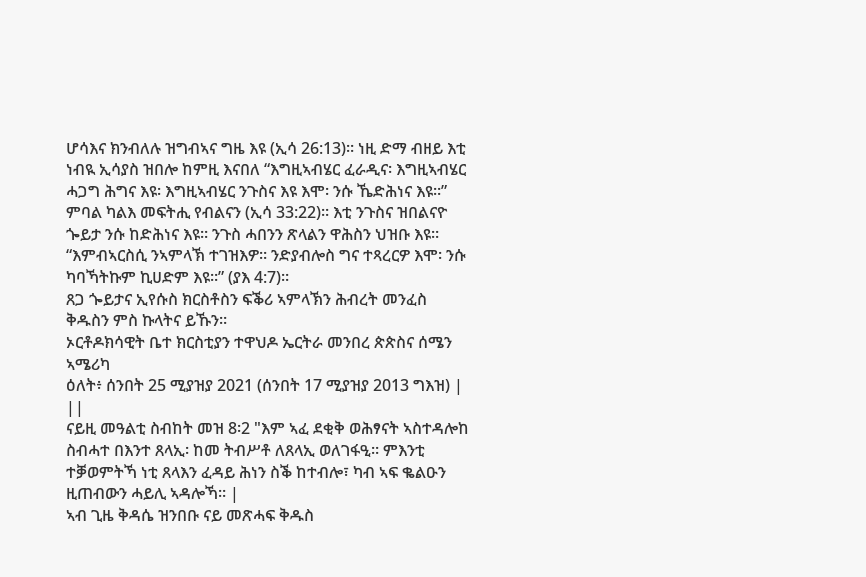ሆሳእና ክንብለሉ ዝግብኣና ግዜ እዩ (ኢሳ 26:13)። ነዚ ድማ ብዘይ እቲ ነብዪ ኢሳያስ ዝበሎ ከምዚ እናበለ “እግዚኣብሄር ፈራዲና፡ እግዚኣብሄር ሓጋግ ሕግና እዩ፡ እግዚኣብሄር ንጉስና እዩ እሞ፡ ንሱ ኼድሕነና እዩ።” ምባል ካልእ መፍትሒ የብልናን (ኢሳ 33:22)። እቲ ንጉስና ዝበልናዮ ጐይታ ንሱ ከድሕነና እዩ። ንጉስ ሓበንን ጽላልን ዋሕስን ህዝቡ እዩ። “እምብኣርስሲ ንኣምላኽ ተገዝእዎ። ንድያብሎስ ግና ተጻረርዎ እሞ፡ ንሱ ካባኻትኩም ኪሀድም እዩ።” (ያእ 4:7)።
ጸጋ ጐይታና ኢየሱስ ክርስቶስን ፍቕሪ ኣምላኽን ሕብረት መንፈስ ቅዱስን ምስ ኩላትና ይኹን።
ኦርቶዶክሳዊት ቤተ ክርስቲያን ተዋህዶ ኤርትራ መንበረ ጵጵስና ሰሜን ኣሜሪካ
ዕለት፥ ሰንበት 25 ሚያዝያ 2021 (ሰንበት 17 ሚያዝያ 2013 ግእዝ) |
||
ናይዚ መዓልቲ ስብከት መዝ 8፡2 "እም ኣፈ ደቂቅ ወሕፃናት ኣስተዳሎከ ስብሓተ በእንተ ጸላኢ፡ ከመ ትብሥቶ ለጸላኢ ወለገፋዒ። ምእንቲ ተቓወምትኻ ነቲ ጸላእን ፈዳይ ሕነን ስቕ ከተብሎ፣ ካብ ኣፍ ቈልዑን ዚጠብውን ሓይሊ ኣዳሎኻ። |
ኣብ ጊዜ ቅዳሴ ዝንበቡ ናይ መጽሓፍ ቅዱስ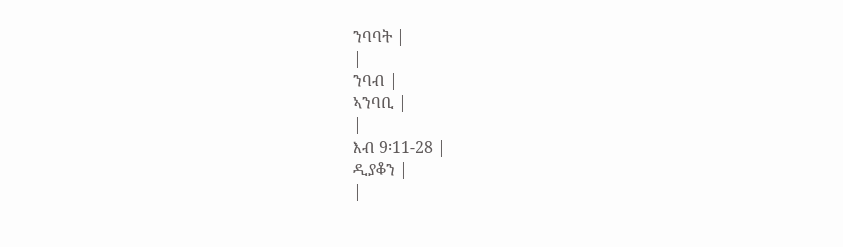ንባባት |
|
ንባብ |
ኣንባቢ |
|
እብ 9፡11-28 |
ዲያቆን |
|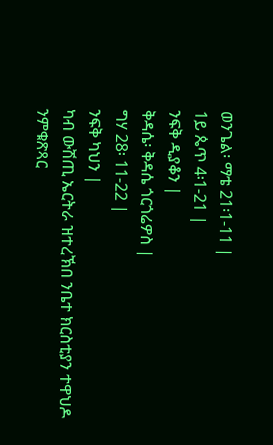ወንጌል፡ ማቴ 21፡1-11 |
1ይ ጴጥ 4፡1-21 |
ንፍቅ ዲያቆን |
ቅዳሴ፡ ቅዳሴ ጎርጎሬዎስ |
ግሃ 28፡ 11-22 |
ንፍቅ ካህን |
ካብ ውሽጢ ኤርትራ ዝተረኽበ ንቤተ ክርስቲያን ተዋህዶ ንምቁጽጻር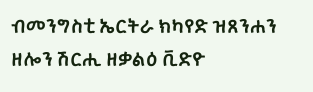ብመንግስቲ ኤርትራ ክካየድ ዝጸንሐን ዘሎን ሽርሒ ዘቃልዕ ቪድዮ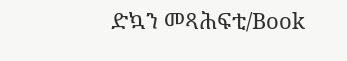ድኳን መጻሕፍቲ/Book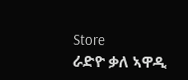Store
ራድዮ ቃለ ኣዋዲ